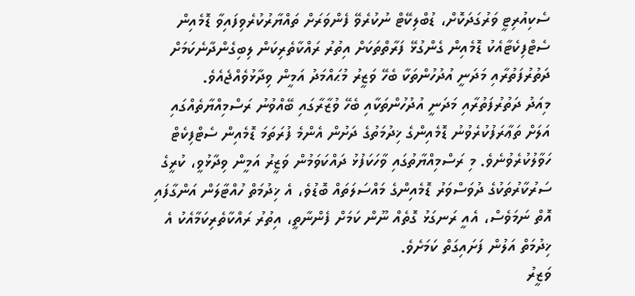ސެކިއުރިޓީ ވަރުގަދަކޮށް، ޑުބްލިކޭޓް ނުކުރެވޭ ފެންވަރަށް ތައްޔާރުކުރެވިފައިވާ ޑޮމެއިން ސެޓްފިކެޓާއެކު ޑޮމެއިން ގެންގުޅޭ ފަރާތްތަކަށް އިތުރު ރައްކާތެރިކަން ލިބިގެންދާނެކަމަށް ދަތުރުފަތުރާއި މަދަނީ އުދުހުންތަކާ ބެހޭ ވަޒީރު މުޙައްމަދު އަމީން ވިދާޅުވެއްޖެއެވެ.
މިއަދު ދަތުރުފަތުރާއި މަދަނީ އުދުހުންތަކާއި ބެހޭ ވުޒާރާގައި ބޭއްވުނު ރަސްމިއްޔާތެއްގައި އަލަށް ތަޢާރަފުކުރެވުނު ޑޮމެއިންގެ ޚިދުމަތުގެ ދަށުން އެންމެ ފުރަތަމަ ޑޮމެއިން ސެޓްފިކެޓް ހަވާލުކުރެވުނެވެ. މި ރަސްމިއްޔާތުގައި ވާހަކަފުޅު ދައްކަވަމުން ވަޒީރު އަމީން ވިދާޅުވީ، ކުރީގެ ސަރުކާރުތަކުގެ ދުވަސްވަރު ޑޮމެއިންގެ މައްސަލަތައް ބޮޑުވެ، އެ ޚިދުމަތް ހުއްޓާލަން އަންގާފައި އޮތް ނަމަވެސް، އެއީ ރަނގަޅު ގޮތެއް ނޫން ކަމަށް ފެންނާތީ، އިތުރު ރައްކާތެރިކަމާއެކު އެ ޚިދުމަތް އަލުން ފަށައިގަތް ކަމަށެވެ.
ވަޒީރު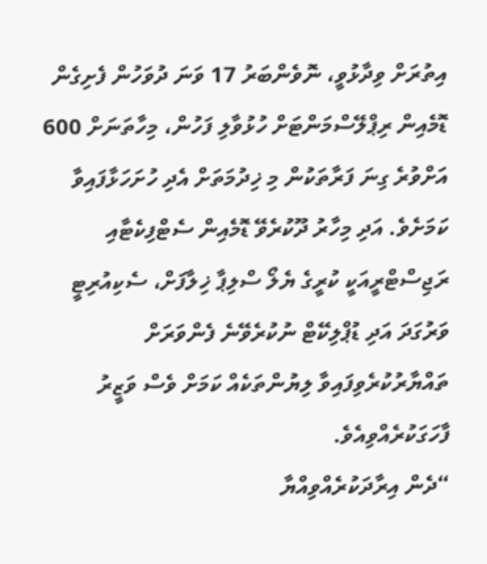އިތުރަށް ވިދާޅުވީ، ނޮވެންބަރު 17 ވަނަ ދުވަހުން ފެށިގެން ޑޮމެއިން ރިޕްލޭސްމަންޓަށް ހުޅުވާލި ފަހުން، މިހާތަނަށް 600 އަށްވުރެ ގިނަ ފަރާތަކުން މި ޚިދުމަތަށް އެދި ހުށަހަޅާފައިވާ ކަމަށެވެ. އަދި މިހާރު ދޫކުރެވޭ ޑޮމެއިން ސެޓްފިކެޓާއި ރަޖިސްޓްރީއަކީ ކުރީގެ ޔެލޯ ސްލިޕާ ޚިލާފަށް، ސެކިއުރިޓީ ވަރުގަދަ އަދި ޑުޕްލިކޭޓް ނުކުރެވޭނެ ފެންވަރަށް ތައްޔާރުކުރެވިފައިވާ ލިޔުންތަކެއް ކަމަށް ވެސް ވަޒީރު ފާހަގަކުރެއްވިއެވެ.
“ދެން އިރާދަކުރެއްވިއްޔާ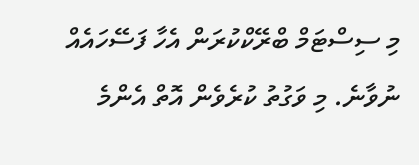މި ސިސްޓަމް ބްރޭކްކުރަން އެހާ ފަސޭހައެއް ނުވާނެ. މި ވަގުތު ކުރެވެން އޮތް އެންމެ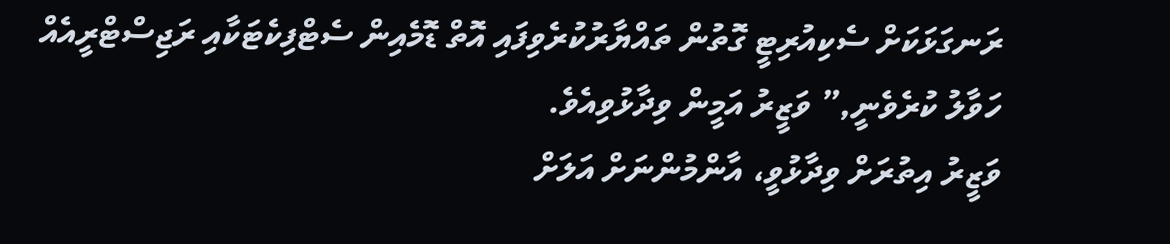ރަނގަޅަކަށް ސެކިއުރިޓީ ގޮތުން ތައްޔާރުކުރެވިފައި އޮތް ޑޮމެއިން ސެޓްފިކެޓަކާއި ރަޖިސްޓްރީއެއް ހަވާލު ކުރެވެނީ,” ވަޒީރު އަމީން ވިދާޅުވިއެވެ.
ވަޒީރު އިތުރަށް ވިދާޅުވީ، އާންމުންނަށް އަލަށް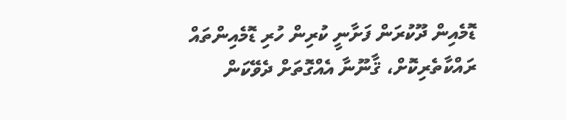ޑޮމެއިން ދޫކުރަން ފަށާނީ ކުރިން ހުރި ޑޮމެއިންތައް ރައްކާތެރިކޮށް، ޤާނޫނާ އެއްގޮތަށް ދެވޭކަން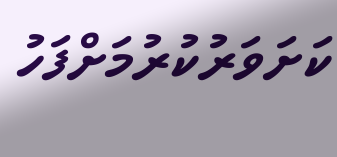ކަށަވަރުކުރުމަށްފަހު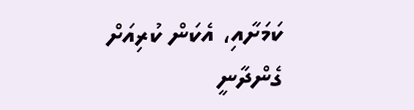ކަމަށާއި، އެކަން ކުރިއަށް ގެންދާނީ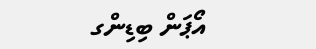އޯޕަން ބިޑިންގ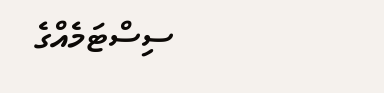ސިސްޓަމެއްގެ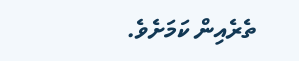ތެރެއިން ކަމަށެވެ.